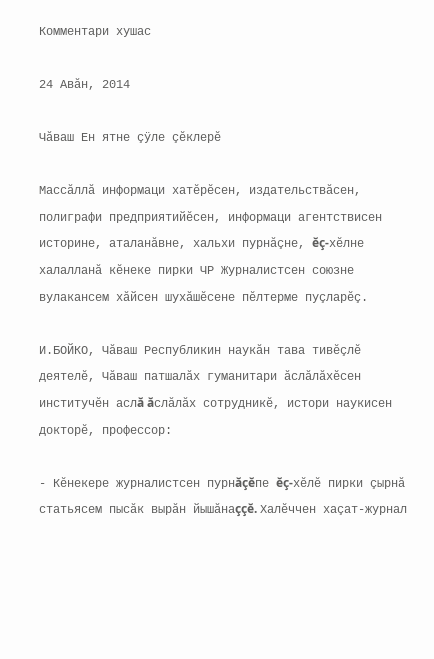Комментари хушас

24 Авăн, 2014

Чăваш Ен ятне çÿле çĕклерĕ

Массăллă информаци хатĕрĕсен, издательствăсен, полиграфи предприятийĕсен, информаци агентствисен историне, аталанăвне, хальхи пурнăçне, ĕç-хĕлне халалланă кĕнеке пирки ЧР Журналистсен союзне вулакансем хăйсен шухăшĕсене пĕлтерме пуçларĕç.

И.БОЙКО, Чăваш Республикин наукăн тава тивĕçлĕ деятелĕ, Чăваш патшалăх гуманитари ăслăлăхĕсен институчĕн аслă ăслăлăх сотрудникĕ, истори наукисен докторĕ, профессор:

- Кĕнекере журналистсен пурнăçĕпе ĕç-хĕлĕ пирки çырнă статьясем пысăк вырăн йышăнаççĕ. Халĕччен хаçат-журнал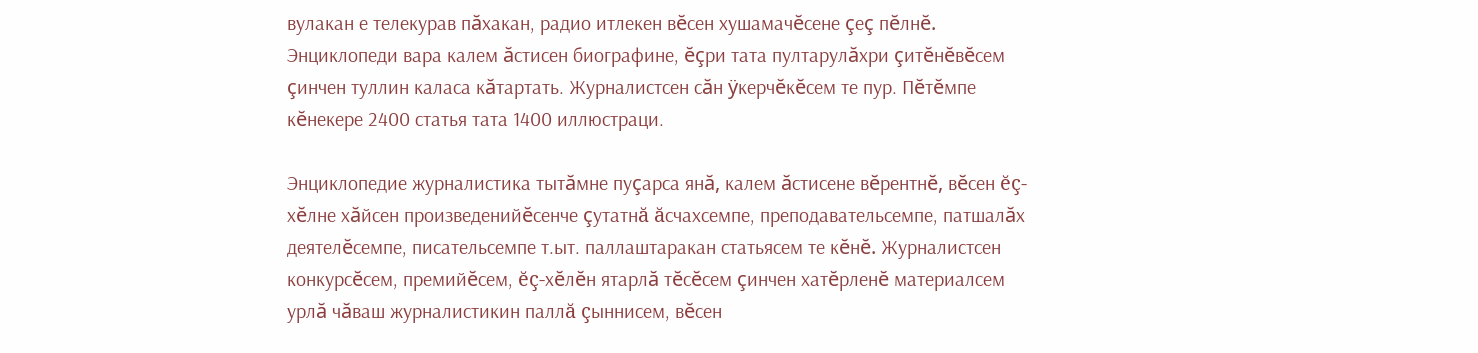вулакан е телекурав пăхакан, радио итлекен вĕсен хушамачĕсене çеç пĕлнĕ. Энциклопеди вара калем ăстисен биографине, ĕçри тата пултарулăхри çитĕнĕвĕсем çинчен туллин каласа кăтартать. Журналистсен сăн ÿкерчĕкĕсем те пур. Пĕтĕмпе кĕнекере 2400 статья тата 1400 иллюстраци.

Энциклопедие журналистика тытăмне пуçарса янă, калем ăстисене вĕрентнĕ, вĕсен ĕç-хĕлне хăйсен произведенийĕсенче çутатнă ăсчахсемпе, преподавательсемпе, патшалăх деятелĕсемпе, писательсемпе т.ыт. паллаштаракан статьясем те кĕнĕ. Журналистсен конкурсĕсем, премийĕсем, ĕç-хĕлĕн ятарлă тĕсĕсем çинчен хатĕрленĕ материалсем урлă чăваш журналистикин паллă çыннисем, вĕсен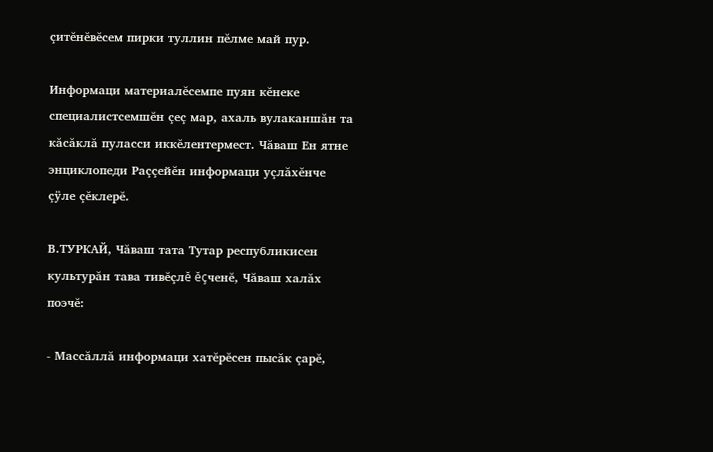çитĕнĕвĕсем пирки туллин пĕлме май пур.

Информаци материалĕсемпе пуян кĕнеке специалистсемшĕн çеç мар, ахаль вулаканшăн та кăсăклă пуласси иккĕлентермест. Чăваш Ен ятне энциклопеди Раççейĕн информаци уçлăхĕнче çÿле çĕклерĕ.

В.ТУРКАЙ, Чăваш тата Тутар республикисен культурăн тава тивĕçлĕ ĕçченĕ, Чăваш халăх поэчĕ:

- Массăллă информаци хатĕрĕсен пысăк çарĕ,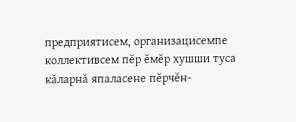предприятисем, организацисемпе коллективсем пĕр ĕмĕр хушши туса кăларнă япаласене пĕрчĕн-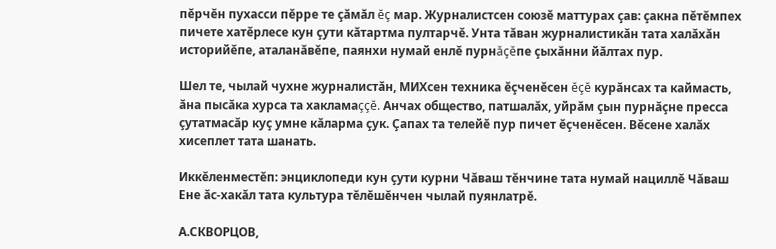пĕрчĕн пухасси пĕрре те çăмăл ĕç мар. Журналистсен союзĕ маттурах çав: çакна пĕтĕмпех пичете хатĕрлесе кун çути кăтартма пултарчĕ. Унта тăван журналистикăн тата халăхăн историйĕпе, аталанăвĕпе, паянхи нумай енлĕ пурнăçĕпе çыхăнни йăлтах пур.

Шел те, чылай чухне журналистăн, МИХсен техника ĕçченĕсен ĕçĕ курăнсах та каймасть, ăна пысăка хурса та хакламаççĕ. Анчах общество, патшалăх, уйрăм çын пурнăçне пресса çутатмасăр куç умне кăларма çук. Çапах та телейĕ пур пичет ĕçченĕсен. Вĕсене халăх хисеплет тата шанать.

Иккĕленместĕп: энциклопеди кун çути курни Чăваш тĕнчине тата нумай нациллĕ Чăваш Ене ăс-хакăл тата культура тĕлĕшĕнчен чылай пуянлатрĕ.

А.СКВОРЦОВ,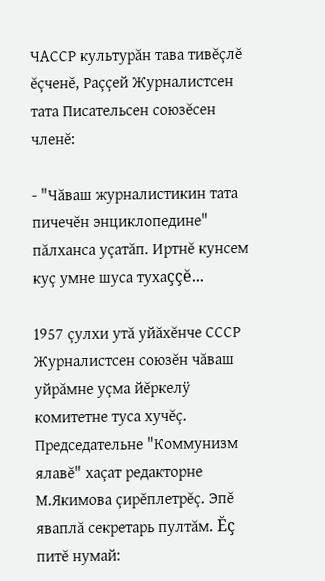ЧАССР культурăн тава тивĕçлĕ ĕçченĕ, Раççей Журналистсен тата Писательсен союзĕсен членĕ:

- "Чăваш журналистикин тата пичечĕн энциклопедине" пăлханса уçатăп. Иртнĕ кунсем куç умне шуса тухаççĕ...

1957 çулхи утă уйăхĕнче СССР Журналистсен союзĕн чăваш уйрăмне уçма йĕркелÿ комитетне туса хучĕç. Председательне "Коммунизм ялавĕ" хаçат редакторне М.Якимова çирĕплетрĕç. Эпĕ яваплă секретарь пултăм. Ĕç питĕ нумай: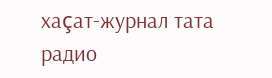хаçат-журнал тата радио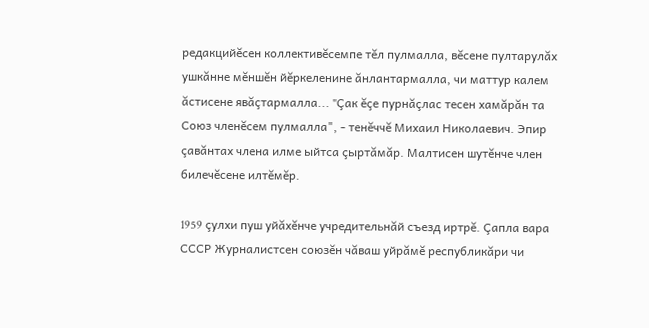редакцийĕсен коллективĕсемпе тĕл пулмалла, вĕсене пултарулăх ушкăнне мĕншĕн йĕркеленине ăнлантармалла, чи маттур калем ăстисене явăçтармалла... "Çак ĕçе пурнăçлас тесен хамăрăн та Союз членĕсем пулмалла", - тенĕччĕ Михаил Николаевич. Эпир çавăнтах члена илме ыйтса çыртăмăр. Малтисен шутĕнче член билечĕсене илтĕмĕр.

1959 çулхи пуш уйăхĕнче учредительнăй съезд иртрĕ. Çапла вара СССР Журналистсен союзĕн чăваш уйрăмĕ республикăри чи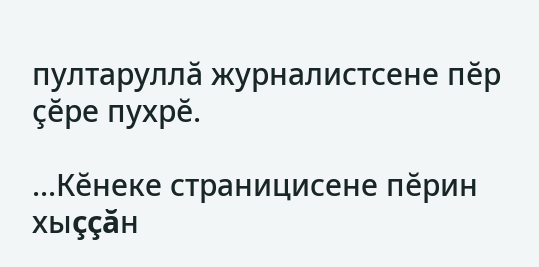пултаруллă журналистсене пĕр çĕре пухрĕ.

...Кĕнеке страницисене пĕрин хыççăн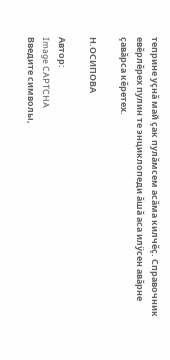теприне уçнă май çак пулăмсем асăма килчĕç. Справочник евĕрлĕрех пулин те энциклопеди ăшă аса илÿсен авăрне çавăрса кĕретех.

Н.ОСИПОВА

Автор:
Image CAPTCHA
Введите символы,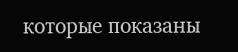которые показаны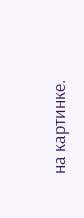на картинке.